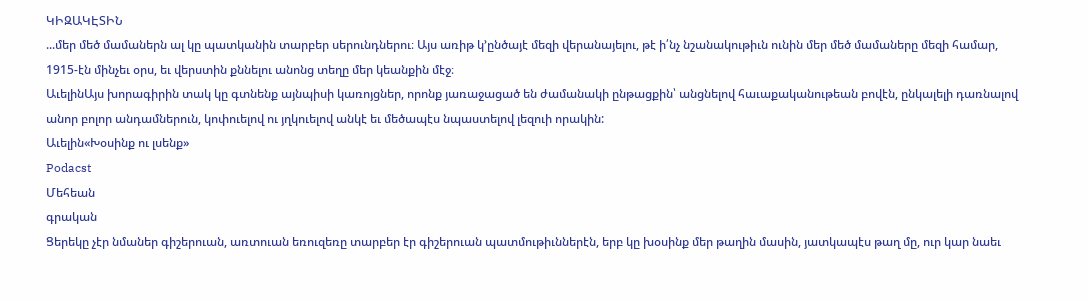ԿԻԶԱԿԷՏԻՆ
...մեր մեծ մամաներն ալ կը պատկանին տարբեր սերունդներու։ Այս առիթ կ՚ընծայէ մեզի վերանայելու, թէ ի՛նչ նշանակութիւն ունին մեր մեծ մամաները մեզի համար, 1915-էն մինչեւ օրս, եւ վերստին քննելու անոնց տեղը մեր կեանքին մէջ։
ԱւելինԱյս խորագիրին տակ կը գտնենք այնպիսի կառոյցներ, որոնք յառաջացած են ժամանակի ընթացքին՝ անցնելով հաւաքականութեան բովէն, ընկալելի դառնալով անոր բոլոր անդամներուն, կոփուելով ու յղկուելով անկէ եւ մեծապէս նպաստելով լեզուի որակին:
Աւելին«Խօսինք ու լսենք»
Podacst
Մեհեան
գրական
Ցերեկը չէր նմաներ գիշերուան, առտուան եռուզեռը տարբեր էր գիշերուան պատմութիւններէն, երբ կը խօսինք մեր թաղին մասին, յատկապէս թաղ մը, ուր կար նաեւ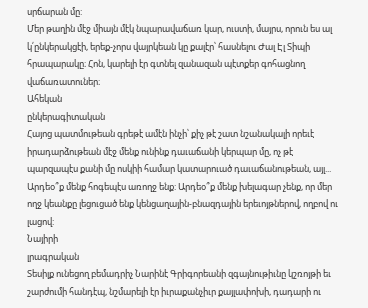սրճարան մը:
Մեր թաղին մէջ միայն մէկ նպարավաճառ կար, ուստի, մայրս, որուն ես ալ կ՛ընկերակցէի, երեք-չորս վայրկեան կը քալէր՝ հասնելու Ժալ Էլ Տիպի հրապարակը։ Հոն, կարելի էր գտնել զանազան պէտքեր գոհացնող վաճառատուներ։
Ահեկան
ընկերագիտական
Հայոց պատմութեան գրեթէ ամէն ինչի՝ քիչ թէ շատ նշանակալի որեւէ իրադարձութեան մէջ մենք ունինք դաւաճանի կերպար մը, ոչ թէ պարզապէս քանի մը ոսկիի համար կատարուած դաւաճանութեան, այլ...
Արդեօ՞ք մենք հոգեպէս առողջ ենք: Արդեօ՞ք մենք խելագար չենք, որ մեր ողջ կեանքը լեցուցած ենք կենցաղային-բնազդային երեւոյթներով, ողբով ու լացով:
Նայիրի
լրագրական
Տեսիլք ունեցող բեմադրիչ Նարինէ Գրիգորեանի զգայնութիւնը կշռոյթի եւ շարժումի հանդէպ, նշմարելի էր իւրաքանչիւր քայլափոխի, դադարի ու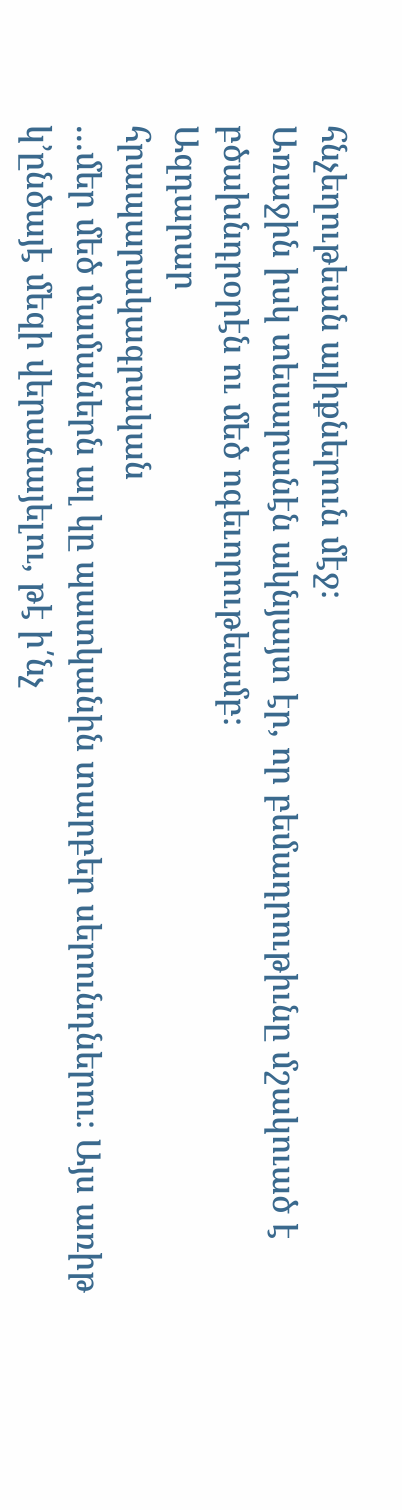հնչեղութեան ալիքներուն մէջ։
Առաջին իսկ տեսարանէն ակնյայտ էր, որ բեմադրութիւնը մշակուած է բծախնդրօրէն ու մեծ ոգեւորութեամբ։
Ազդարար
հրապարակագրական
...մեր մեծ մամաներն ալ կը պատկանին տարբեր սերունդներու։ Այս առիթ կ՚ընծայէ մեզի վերանայելու, թէ ի՛նչ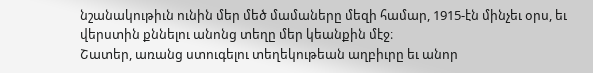նշանակութիւն ունին մեր մեծ մամաները մեզի համար, 1915-էն մինչեւ օրս, եւ վերստին քննելու անոնց տեղը մեր կեանքին մէջ։
Շատեր, առանց ստուգելու տեղեկութեան աղբիւրը եւ անոր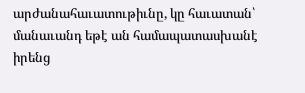արժանահաւատութիւնը, կը հաւատան՝ մանաւանդ եթէ ան համապատասխանէ իրենց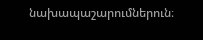նախապաշարումներուն։